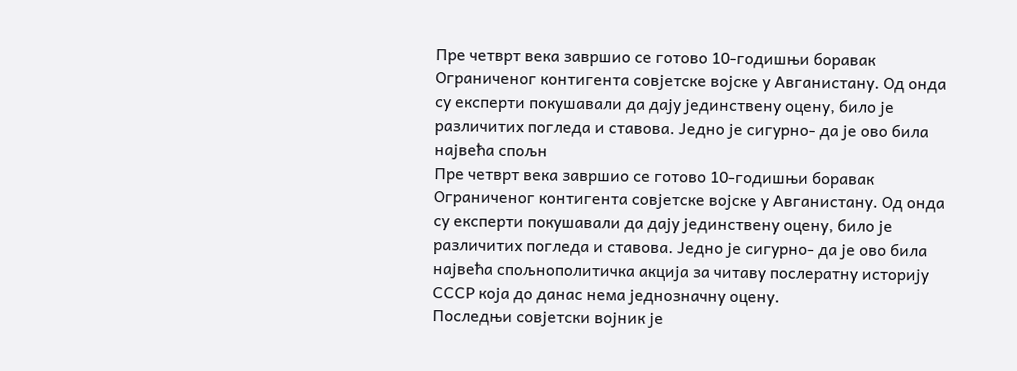Пре четврт века завршио се готово 10-годишњи боравак Ограниченог контигента совјетске војске у Авганистану. Од онда су експерти покушавали да дају јединствену оцену, било је различитих погледа и ставова. Једно је сигурно- да је ово била највећа спољн
Пре четврт века завршио се готово 10-годишњи боравак Ограниченог контигента совјетске војске у Авганистану. Од онда су експерти покушавали да дају јединствену оцену, било је различитих погледа и ставова. Једно је сигурно- да је ово била највећа спољнополитичка акција за читаву послератну историју СССР која до данас нема једнозначну оцену.
Последњи совјетски војник је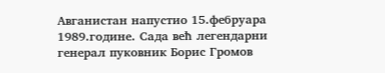Авганистан напустио 15.фебруара 1989.године. Сада већ легендарни генерал пуковник Борис Громов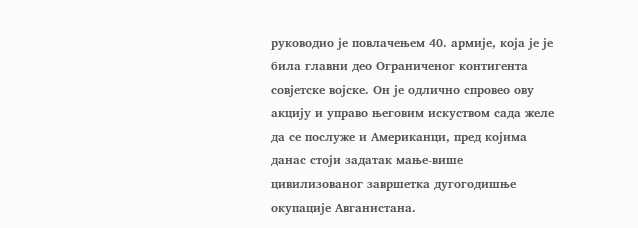руководио је повлачењем 40. армије, која је је била главни део Ограниченог контигента совјетске војске. Он је одлично спровео ову акцију и управо његовим искуством сада желе да се послуже и Американци, пред којима данас стоји задатак мање-више цивилизованог завршетка дугогодишње окупације Авганистана.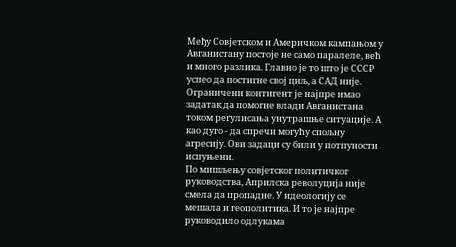Међу Совјетском и Америчком кампањом у Авганистану постоје не само паралеле, већ и много разлика. Главно је то што је СССР успео да постигне свој циљ, а САД није. Ограничени контигент је најпре имао задатак да помогне влади Авганистана током регулисања унутрашње ситуације. А као дуго - да спречи могућу спољну агресију. Ови задаци су били у потпуности испуњени.
По мишљењу совјетског политичког руководства, Априлска револуција није смела да пропадне. У идеологију се мешала и геополитика. И то је најпре руководило одлукама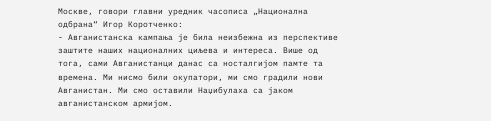Москве, говори главни уредник часописа „Национална одбрана“ Игор Коротченко:
- Авганистанска кампања је била неизбежна из перспективе заштите наших националних циљева и интереса. Више од тога, сами Авганистанци данас са носталгијом памте та времена. Ми нисмо били окупатори, ми смо градили нови Авганистан. Ми смо оставили Наџибулаха са јаком авганистанском армијом.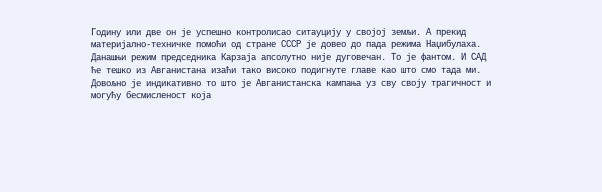Годину или две он је успешно контролисао ситауцију у својој земљи. А прекид материјално-техничке помоћи од стране СССР је довео до пада режима Наџибулаха. Данашњи режим председника Карзаја апсолутно није дуговечан. То је фантом. И САД ће тешко из Авганистана изаћи тако високо подигнуте главе као што смо тада ми.
Довољно је индикативно то што је Авганистанска кампања уз сву своју трагичност и могућу бесмисленост која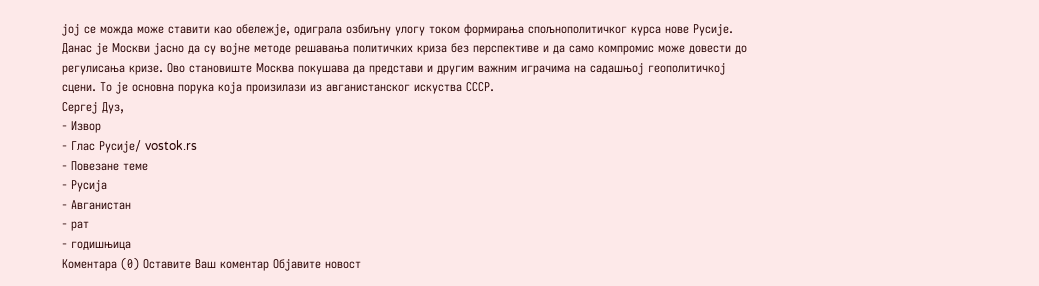јој се можда може ставити као обележје, одиграла озбиљну улогу током формирања спољнополитичког курса нове Русије. Данас је Москви јасно да су војне методе решавања политичких криза без перспективе и да само компромис може довести до регулисања кризе. Ово становиште Москва покушава да представи и другим важним играчима на садашњој геополитичкој сцени. То је основна порука која произилази из авганистанског искуства СССР.
Сергеј Дуз,
- Извор
- Глас Русије/ vostok.rs
- Повезане теме
- Русија
- Авганистан
- рат
- годишњица
Коментара (0) Оставите Ваш коментар Објавите новост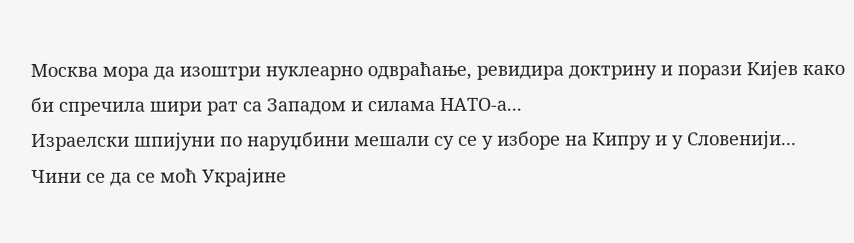Москва мора да изоштри нуклеарно одвраћање, ревидира доктрину и порази Кијев како би спречила шири рат са Западом и силама НАТО-а...
Израелски шпијуни по наруџбини мешали су се у изборе на Кипру и у Словенији...
Чини се да се моћ Украјине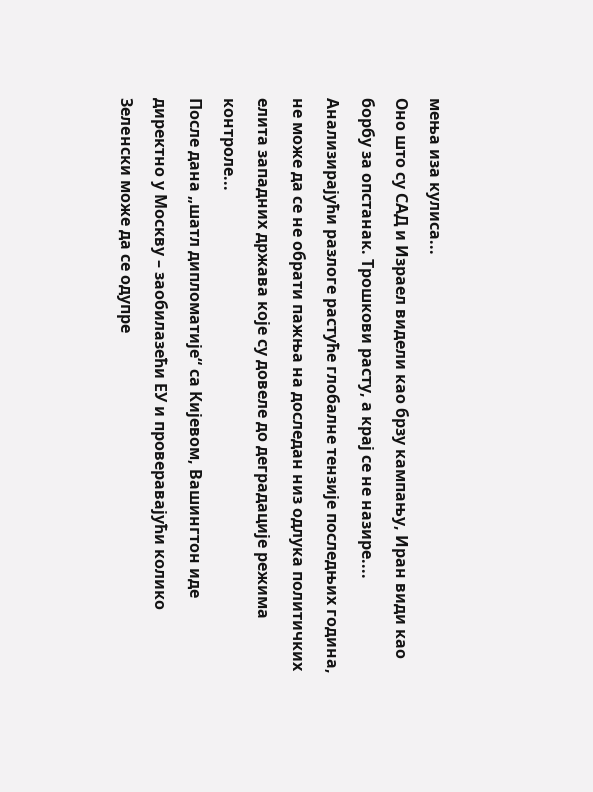мења иза кулиса...
Оно што су САД и Израел видели као брзу кампању, Иран види као борбу за опстанак. Трошкови расту, а крај се не назире....
Анализирајући разлоге растуће глобалне тензије последњих година, не може да се не обрати пажња на доследан низ одлука политичких елита западних држава које су довеле до деградације режима контроле...
После дана „шатл дипломатије“ са Кијевом, Вашингтон иде директно у Москву – заобилазећи ЕУ и проверавајући колико Зелeнски може да се одупре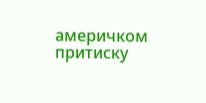америчком притиску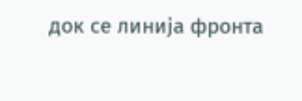док се линија фронта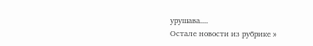урушава....
Остале новости из рубрике »